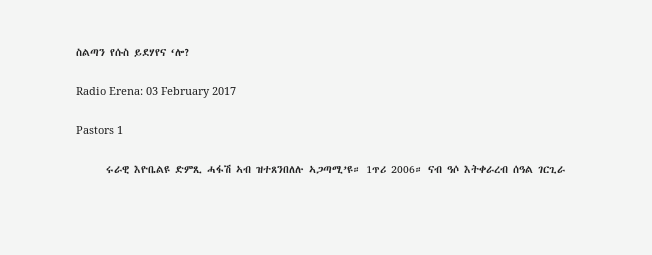ስልጣን የሱስ ይደሃየና ‘ሎ?

Radio Erena: 03 February 2017

Pastors 1

      ሩራዊ እዮቤልዩ ድምጺ ሓፋሽ ኣብ ዝተጸንበለሉ ኣጋጣሚ’ዩ። 1ጥሪ 2006። ናብ ዓሶ እትቀራረብ ሰዓል ገርጊራ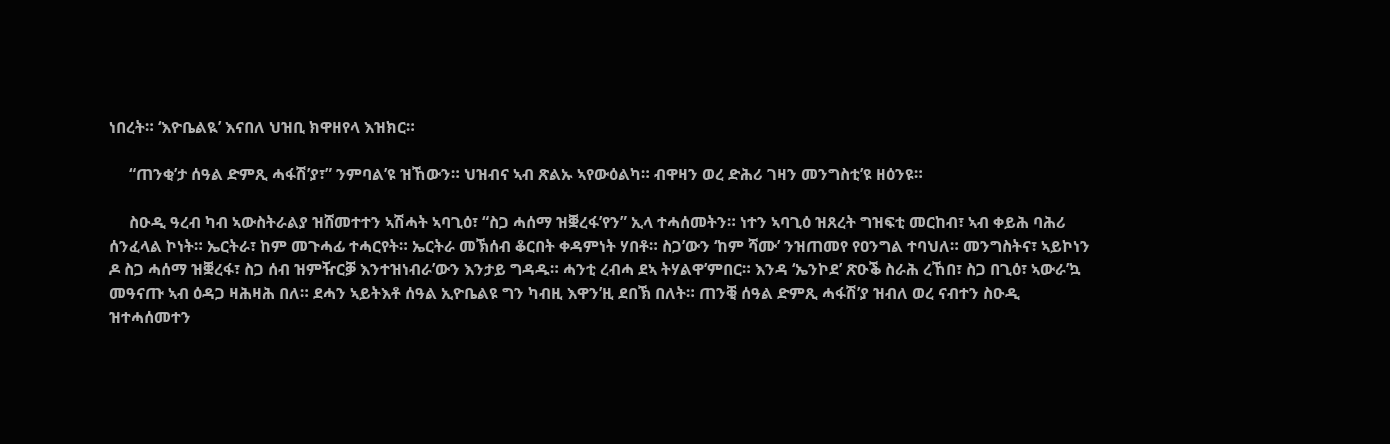ነበረት። ‘እዮቤልዪ’ እናበለ ህዝቢ ክዋዘየላ እዝክር።

     “ጠንቂ’ታ ሰዓል ድምጺ ሓፋሽ’ያ፣” ንምባል’ዩ ዝኸውን። ህዝብና ኣብ ጽልኡ ኣየውዕልካ። ብዋዛን ወረ ድሕሪ ገዛን መንግስቲ’ዩ ዘዕንዩ።

     ስዑዲ ዓረብ ካብ ኣውስትራልያ ዝሸመተተን ኣሽሓት ኣባጊዕ፣ “ስጋ ሓሰማ ዝቛረፋ’የን” ኢላ ተሓሰመትን። ነተን ኣባጊዕ ዝጸረት ግዝፍቲ መርከብ፣ ኣብ ቀይሕ ባሕሪ ሰንፈላል ኮነት። ኤርትራ፣ ከም መጉሓፊ ተሓርየት። ኤርትራ መኽሰብ ቆርበት ቀዳምነት ሃበቶ። ስጋ’ውን ‘ከም ሻሙ’ ንዝጠመየ የዐንግል ተባህለ። መንግስትና፣ ኣይኮነን ዶ ስጋ ሓሰማ ዝቛረፋ፣ ስጋ ሰብ ዝምዥርቓ እንተዝነብራ’ውን እንታይ ግዳዱ። ሓንቲ ረብሓ ደኣ ትሃልዋ’ምበር። እንዳ ‘ኤንኮደ’ ጽዑቕ ስራሕ ረኸበ፣ ስጋ በጊዕ፣ ኣውራ’ኳ መዓናጡ ኣብ ዕዳጋ ዛሕዛሕ በለ። ደሓን ኣይትእቶ ሰዓል ኢዮቤልዩ ግን ካብዚ እዋን’ዚ ደበኽ በለት። ጠንቒ ሰዓል ድምጺ ሓፋሽ’ያ ዝብለ ወረ ናብተን ስዑዲ ዝተሓሰመተን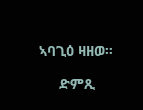ኣባጊዕ ዛዘወ።

     ድምጺ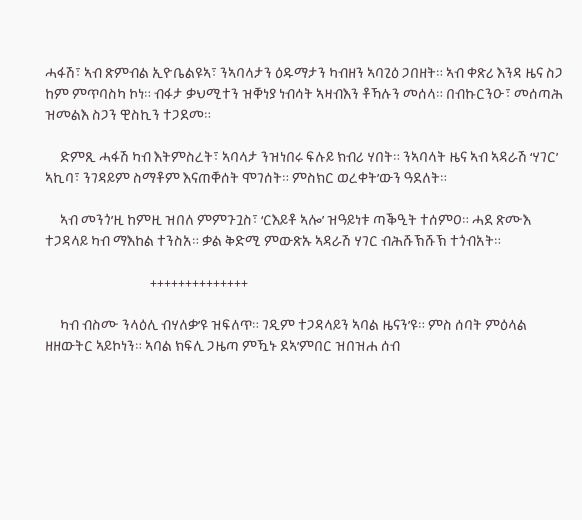ሓፋሽ፣ ኣብ ጽምብል ኢዮቤልዩኣ፣ ንኣባላታን ዕዱማታን ካብዘን ኣባጊዕ ጋበዘት። ኣብ ቀጽሪ እንዳ ዜና ስጋ ከም ምጥባስካ ኮነ። ብፋታ ቃህሚተን ዝቐነያ ነብሳት ኣዛብእን ቶኻሉን መሰላ። በብኩርንዑ፣ መሰጣሕ ዝመልእ ስጋን ዊስኪን ተጋደመ።

     ድምጺ ሓፋሽ ካብ እትምስረት፣ ኣባላታ ንዝነበሩ ፍሉይ ክብሪ ሃበት። ንኣባላት ዜና ኣብ ኣዳራሽ ‘ሃገር’ ኣኪባ፣ ንገዳይም ስማቶም እናጠቐሰት ሞገሰት። ምስክር ወረቀት’ውን ዓደለት።

     ኣብ መንጎ’ዚ ከምዚ ዝበለ ምምጉጓስ፣ ‘ርእይቶ ኣሎ’ ዝዓይነቱ ጣቕዒት ተሰምዐ። ሓደ ጽሙእ ተጋዳላይ ካብ ማእከል ተንስአ። ቃል ቅድሚ ምውጽኡ ኣዳራሽ ሃገር ብሕሹኽሹኽ ተጎብአት።

                                   ++++++++++++++

     ካብ ብስሙ ንላዕሊ ብሃለቃ’ዩ ዝፍለጥ። ገዲም ተጋዳላይን ኣባል ዜናን’ዩ። ምስ ሰባት ምዕላል ዘዘውትር ኣይኮነን። ኣባል ክፍሊ ጋዜጣ ምዃኑ ደኣ’ምበር ዝበዝሐ ሰብ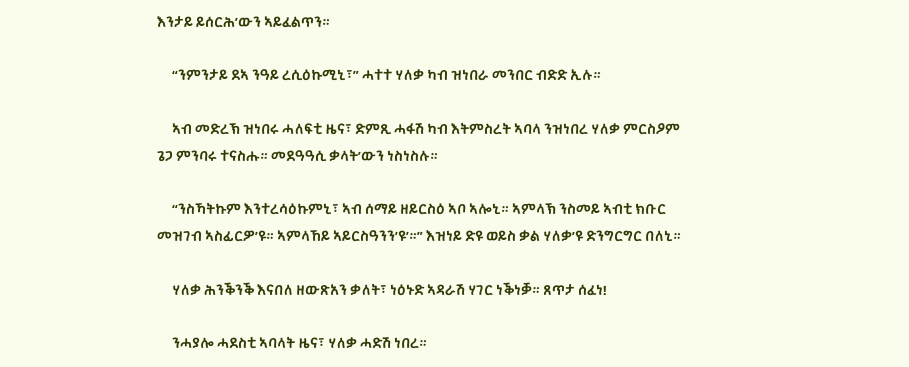እንታይ ይሰርሕ’ውን ኣይፈልጥን።

     “ንምንታይ ደኣ ንዓይ ረሲዕኩሚኒ፣” ሓተተ ሃለቃ ካብ ዝነበራ መንበር ብድድ ኢሉ።

     ኣብ መድረኽ ዝነበሩ ሓለፍቲ ዜና፣ ድምጺ ሓፋሽ ካብ እትምስረት ኣባላ ንዝነበረ ሃለቃ ምርስዖም ጌጋ ምንባሩ ተናስሑ። መደዓዓሲ ቃላት’ውን ነስነስሉ።

     “ንስኻትኩም እንተረሳዕኩምኒ፣ ኣብ ሰማይ ዘይርስዕ ኣቦ ኣሎኒ። ኣምላኽ ንስመይ ኣብቲ ክቡር መዝገብ ኣስፊርዎ’ዩ። ኣምላኸይ ኣይርስዓንን’ዩ’።” እዝነይ ድዩ ወይስ ቃል ሃለቃ’ዩ ድንግርግር በለኒ።

     ሃለቃ ሕንቕንቕ እናበለ ዘውጽአን ቃለት፣ ነዕኑድ ኣዳራሽ ሃገር ነቕነቓ። ጸጥታ ሰፈነ!

     ንሓያሎ ሓደስቲ ኣባላት ዜና፣ ሃለቃ ሓድሽ ነበረ።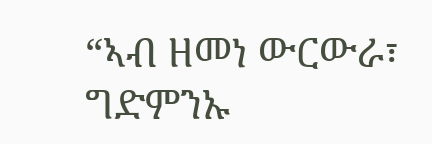“ኣብ ዘመነ ውርውራ፣ ግድምንኡ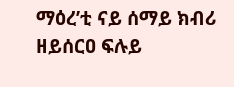ማዕረ’ቲ ናይ ሰማይ ክብሪ ዘይሰርዐ ፍሉይ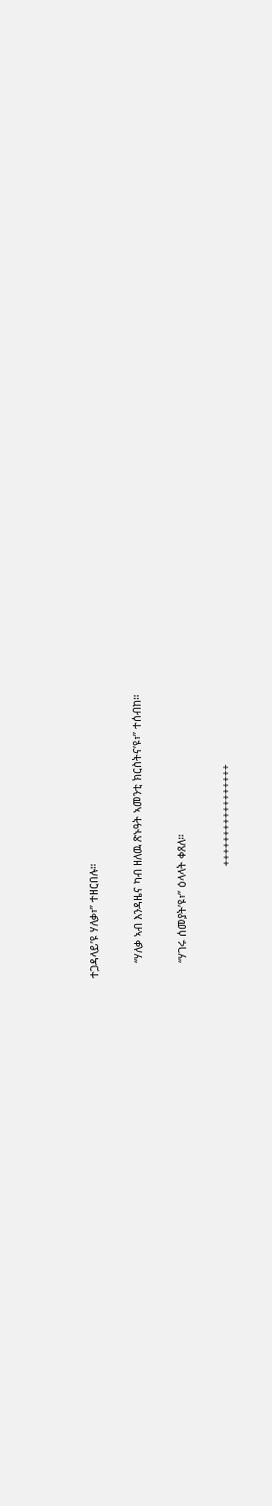ተጋዳላይ’ዩ ሃለቃ፣” ተዘርበሉ።

     “ሃለቃ ኣብ እንዳዜና ካብ ዘለዉ ጽኑዓት ኣመንቲ ክርስትና’ዩ፣” ተሰብከ።

     “ሃገሩ ሰመያት’ዩ፣” ዕላላት ቀጸለ።

                                     +++++++++++++++++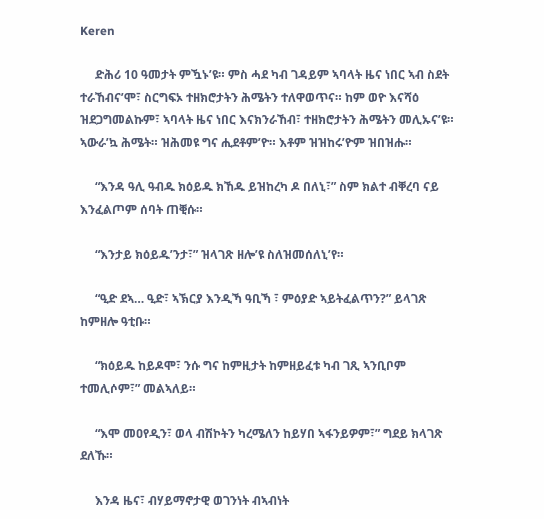Keren

     ድሕሪ 10 ዓመታት ምዃኑ’ዩ። ምስ ሓደ ካብ ገዳይም ኣባላት ዜና ነበር ኣብ ስደት ተራኸብና’ሞ፣ ስርግፍኦ ተዘክሮታትን ሕሜትን ተለዋወጥና። ከም ወዮ እናሻዕ ዝደጋግመልኩም፣ ኣባላት ዜና ነበር እናክንራኸብ፣ ተዘክሮታትን ሕሜትን መሊኡና’ዩ። ኣውራ’ኳ ሕሜት። ዝሕመዩ ግና ሒደቶም’ዮ። እቶም ዝዝከሩ’ዮም ዝበዝሑ።

     “እንዳ ዓሊ ዓብዱ ክዕይዱ ክኸዱ ይዝከረካ ዶ በለኒ፣” ስም ክልተ ብቐረባ ናይ እንፈልጦም ሰባት ጠቒሱ።

     “እንታይ ክዕይዱ’ንታ፣” ዝላገጽ ዘሎ’ዩ ስለዝመሰለኒ’የ።

     “ዒድ ደኣ… ዒድ፣ ኣኽርያ እንዲኻ ዓቢኻ ፣ ምዕያድ ኣይትፈልጥን?” ይላገጽ ከምዘሎ ዓቲቡ።

     “ክዕይዱ ከይዶሞ፣ ንሱ ግና ከምዚታት ከምዘይፈቱ ካብ ገጺ ኣንቢቦም ተመሊሶም፣” መልኣለይ።

     “እሞ መዐየዲን፣ ወላ ብሽኮትን ካረሜለን ከይሃበ ኣፋንይዎም፣” ግደይ ክላገጽ ደለኹ።

     እንዳ ዜና፣ ብሃይማኖታዊ ወገንነት ብኣብነት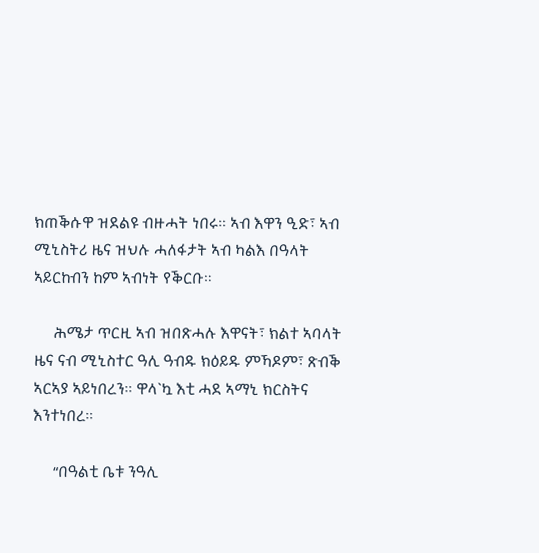ክጠቕሱዋ ዝደልዩ ብዙሓት ነበሩ። ኣብ እዋን ዒድ፣ ኣብ ሚኒስትሪ ዜና ዝህሉ ሓለፋታት ኣብ ካልእ በዓላት ኣይርከብን ከም ኣብነት የቕርቡ።

     ሕሜታ ጥርዚ ኣብ ዝበጽሓሉ እዋናት፣ ክልተ ኣባላት ዜና ናብ ሚኒስተር ዓሊ ዓብዱ ክዕይዱ ምኻዶም፣ ጽብቕ ኣርኣያ ኣይነበረን። ዋላ`ኳ እቲ ሓደ ኣማኒ ክርስትና እንተነበረ።

     “በዓልቲ ቤቱ ንዓሊ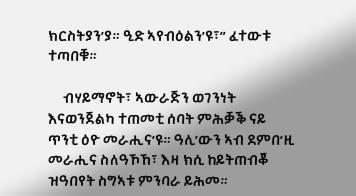ክርስትያን’ያ። ዒድ ኣየብዕልን’ዩ፣” ፈተውቱ ተጣበቑ።

     ብሃይማኖት፣ ኣውራጅን ወገንነት እናወንጀልካ ተጠመቲ ሰባት ምሕቓቕ ናይ ጥንቲ ዕዮ መራሒና’ዩ። ዓሊ’ውን ኣብ ደምበ’ዚ መራሒና ስለዓኾኸ፣ እዛ ክሲ ከይትጠብቖ ዝዓበየት ስግኣቱ ምንባራ ይሕመ።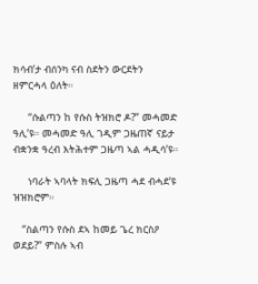ክሳብ’ታ ብሰንካ ናብ ስደትን ውርደትን ዘምርሓላ ዕለት።

     “ሱልጣን ከ የሱስ ትዝክሮ ዶ?” መሓመድ ዓሊ’ዩ። መሓመድ ዓሊ ገዲም ጋዜጠኛ ናይታ ብቋንቋ ዓረብ እትሕተም ጋዜጣ ኣል ሓዲሳ’ዩ።

     ነባራት ኣባላት ክፍሊ ጋዜጣ ሓደ ብሓደ’ዩ ዝዝክሮም።

   “ስልጣን የሱስ ደኣ ከመይ ጌረ ክርስዖ ወደይ?” ምስሉ ኣብ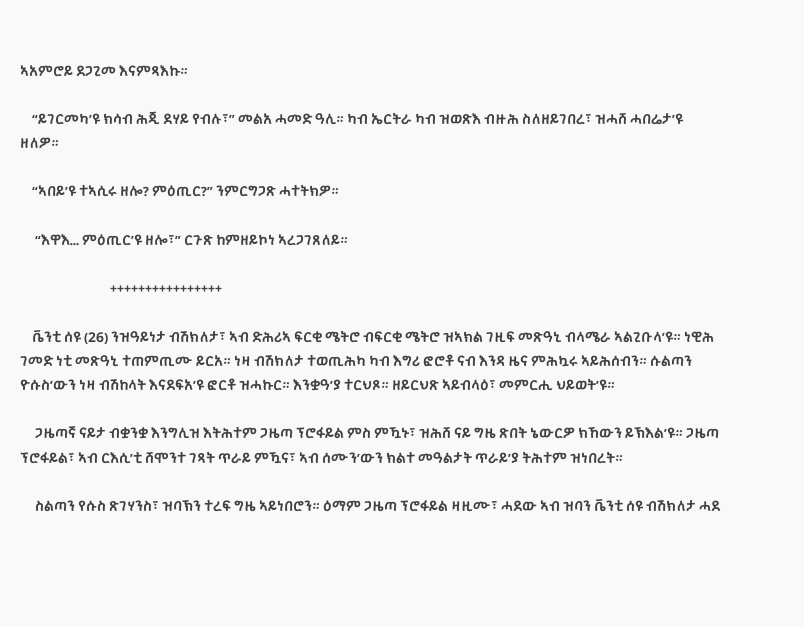ኣአምሮይ ደጋጊመ እናምጻእኩ።

    “ይገርመካ’ዩ ክሳብ ሕጂ ደሃይ የብሉ፣” መልአ ሓመድ ዓሊ። ካብ ኤርትራ ካብ ዝወጽእ ብዙሕ ስለዘይገበረ፣ ዝሓሸ ሓበሬታ’ዩ ዘለዎ።

    “ኣበይ’ዩ ተኣሲሩ ዘሎ? ምዕጢር?” ንምርግጋጽ ሓተትክዎ።

     “እዋእ… ምዕጢር’ዩ ዘሎ፣” ርጉጽ ከምዘይኮነ ኣረጋገጸለይ።

                              ++++++++++++++++

    ቬንቲ ሰዩ (26) ንዝዓይነታ ብሽክለታ፣ ኣብ ድሕሪኣ ፍርቂ ሜትሮ ብፍርቂ ሜትሮ ዝኣክል ገዚፍ መጽዓኒ ብላሜራ ኣልጊቡላ’ዩ። ነዊሕ ገመድ ነቲ መጽዓኒ ተጠምጢሙ ይርአ። ነዛ ብሽክለታ ተወጢሕካ ካብ እግሪ ፎሮቶ ናብ እንዳ ዜና ምሕኳሩ ኣይሕሰብን። ሱልጣን ዮሱስ’ውን ነዛ ብሽከላት እናደፍአ’ዩ ፎርቶ ዝሓኩር። እንቋዓ’ያ ተርህጾ። ዘይርህጽ ኣይብላዕ፣ መምርሒ ህይወት’ዩ።

     ጋዜጣኛ ናይታ ብቋንቋ እንግሊዝ እትሕተም ጋዜጣ ፕሮፋይል ምስ ምዃኑ፣ ዝሕሸ ናይ ግዜ ጽበት ኔውርዎ ክኸውን ይኽእል’ዩ። ጋዜጣ ፕሮፋይል፣ ኣብ ርእሲ’ቲ ሸሞንተ ገጻት ጥራይ ምዃና፣ ኣብ ሰሙን’ውን ክልተ መዓልታት ጥራይ’ያ ትሕተም ዝነበረት።

     ስልጣን የሱስ ጽገሃንስ፣ ዝባኽን ተረፍ ግዜ ኣይነበሮን። ዕማም ጋዜጣ ፕሮፋይል ዛዚሙ፣ ሓደው ኣብ ዝባን ቬንቲ ሰዩ ብሽክለታ ሓደ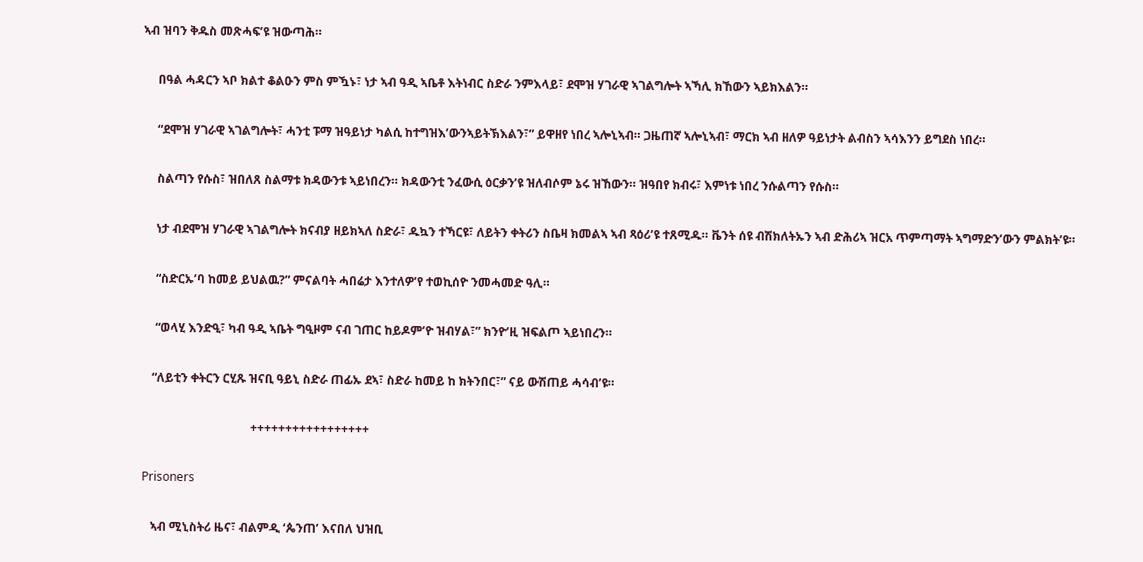ኣብ ዝባን ቅዱስ መጽሓፍ’ዩ ዝውጣሕ።

     በዓል ሓዳርን ኣቦ ክልተ ቆልዑን ምስ ምዃኑ፣ ነታ ኣብ ዓዲ ኣቤቶ እትነብር ስድራ ንምእላይ፣ ደሞዝ ሃገራዊ ኣገልግሎት ኣኻሊ ክኸውን ኣይክእልን።

     “ደሞዝ ሃገራዊ ኣገልግሎት፣ ሓንቲ ፑማ ዝዓይነታ ካልሲ ከተግዝእ’ውንኣይትኽእልን፣” ይዋዘየ ነበረ ኣሎኒኣብ። ጋዜጠኛ ኣሎኒኣብ፣ ማርክ ኣብ ዘለዎ ዓይነታት ልብስን ኣሳእንን ይግደስ ነበረ።

     ስልጣን የሱስ፣ ዝበለጸ ስልማቱ ክዳውንቱ ኣይነበረን። ክዳውንቲ ንፈውሲ ዕርቃን’ዩ ዝለብሶም ኔሩ ዝኸውን። ዝዓበየ ክብሩ፣ እምነቱ ነበረ ንሱልጣን የሱስ።

     ነታ ብደሞዝ ሃገራዊ ኣገልግሎት ክናብያ ዘይክኣለ ስድራ፣ ዱኳን ተኻርዩ፣ ለይትን ቀትሪን ስቤዛ ክመልኣ ኣብ ጻዕሪ’ዩ ተጸሚዱ። ቬንት ሰዩ ብሽክለትኡን ኣብ ድሕሪኣ ዝርአ ጥምጣማት ኣግማድን’ውን ምልክት’ዩ።

     “ስድርኡ’ባ ከመይ ይህልዉ?” ምናልባት ሓበሬታ እንተለዎ’የ ተወኪሰዮ ንመሓመድ ዓሊ።

     “ወላሂ እንድዒ፣ ካብ ዓዲ ኣቤት ግዒዞም ናብ ገጠር ከይዶም’ዮ ዝብሃል፣” ክንዮ’ዚ ዝፍልጦ ኣይነበረን።

    “ለይቲን ቀትርን ርሂጹ ዝናቢ ዓይኒ ስድራ ጠፊኡ ደኣ፣ ስድራ ከመይ ከ ክትንበር፣” ናይ ውሽጠይ ሓሳብ’ዩ።

                                     +++++++++++++++++

 Prisoners

    ኣብ ሚኒስትሪ ዜና፣ ብልምዲ ‘ጴንጠ’ እናበለ ህዝቢ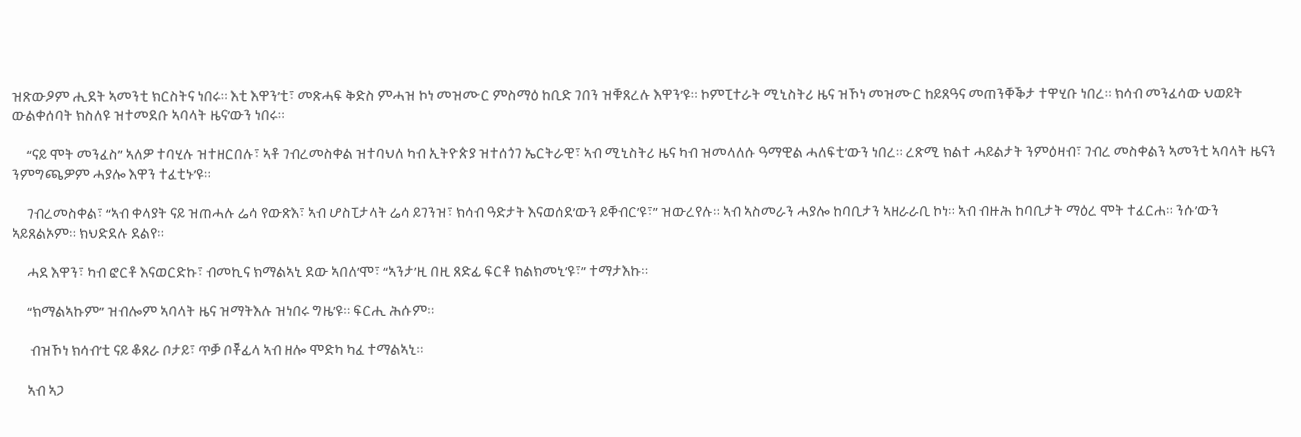ዝጽውዖም ሒደት ኣመንቲ ክርስትና ነበሩ። እቲ እዋን’ቲ፣ መጽሓፍ ቅድስ ምሓዝ ኮነ መዝሙር ምስማዕ ከቢድ ገበን ዝቑጸረሉ እዋን’ዩ። ኮምፒተራት ሚኒስትሪ ዜና ዝኾነ መዝሙር ከይጸዓና መጠንቐቕታ ተዋሂቡ ነበረ። ክሳብ መንፈሳው ህወይት ውልቀሰባት ክስለዩ ዝተመደቡ ኣባላት ዜና’ውን ነበሩ።

     “ናይ ሞት መንፈስ” ኣለዎ ተባሂሉ ዝተዘርበሉ፣ ኣቶ ገብረመስቀል ዝተባህለ ካብ ኢትዮጵያ ዝተሰጎገ ኤርትራዊ፣ ኣብ ሚኒስትሪ ዜና ካብ ዝመላለሱ ዓማዊል ሓለፍቲ’ውን ነበረ። ረጽሚ ክልተ ሓይልታት ንምዕዛብ፣ ገብረ መስቀልን ኣመንቲ ኣባላት ዜናን ንምግጫዎም ሓያሎ እዋን ተፈቲኑ’ዩ።

     ገብረመስቀል፣ “ኣብ ቀላያት ናይ ዝጠሓሉ ሬሳ የውጽእ፣ ኣብ ሆስፒታላት ሬሳ ይገንዝ፣ ክሳብ ዓድታት እናወሰደ’ውን ይቐብር’ዩ፣” ዝውረየሉ። ኣብ ኣስመራን ሓያሎ ከባቢታን ኣዘራራቢ ኮነ። ኣብ ብዙሕ ከባቢታት ማዕረ ሞት ተፈርሐ። ንሱ’ውን ኣይጸልኦም። ክህድደሉ ደልየ።

     ሓደ እዋን፣ ካብ ፎርቶ እናወርድኩ፣ ብመኪና ክማልኣኒ ደው ኣበለ’ሞ፣ “ኣንታ’ዚ በዚ ጸድፊ ፍርቶ ክልክመኒ’ዩ፣” ተማታእኩ።

     “ክማልኣኩም” ዝብሎም ኣባላት ዜና ዝማትእሉ ዝነበሩ ግዜ’ዩ። ፍርሒ ሕሱም።

      ብዝኾነ ክሳብ’ቲ ናይ ቆጸራ ቦታይ፣ ጥቓ ቦቾፊላ ኣብ ዘሎ ሞድካ ካፈ ተማልኣኒ።

     ኣብ ኣጋ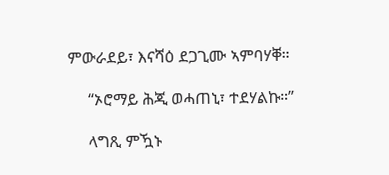ምውራደይ፣ እናሻዕ ደጋጊሙ ኣምባሃቐ።

     “ኦሮማይ ሕጂ ወሓጠኒ፣ ተደሃልኩ።”

     ላግጺ ምዃኑ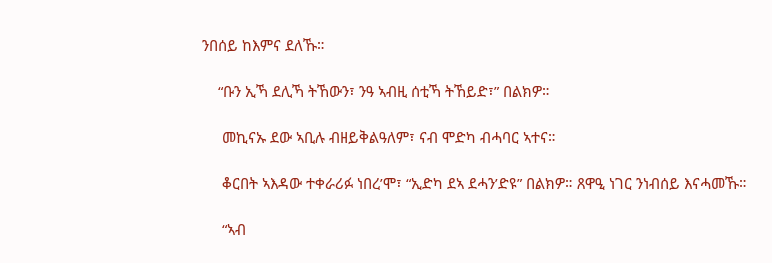ንበሰይ ከእምና ደለኹ።

    “ቡን ኢኻ ደሊኻ ትኸውን፣ ንዓ ኣብዚ ሰቲኻ ትኸይድ፣” በልክዎ።

     መኪናኡ ደው ኣቢሉ ብዘይቅልዓለም፣ ናብ ሞድካ ብሓባር ኣተና።

     ቆርበት ኣእዳው ተቀራሪፉ ነበረ’ሞ፣ “ኢድካ ደኣ ደሓን’ድዩ” በልክዎ። ጸዋዒ ነገር ንነብሰይ እናሓመኹ።

     “ኣብ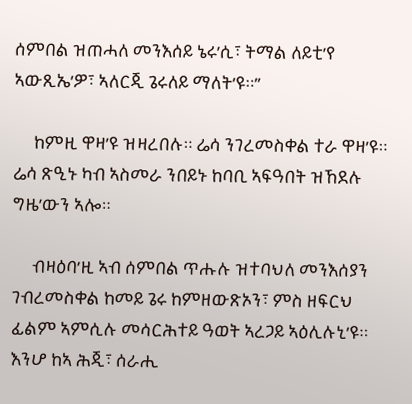ሰምበል ዝጠሓለ መንእሰይ ኔሩ’ሲ፣ ትማል ለይቲ’የ ኣውጺኤ’ዎ፣ ኣለርጂ ጌሩለይ ማለት’ዩ።”

     ከምዚ ዋዛ’ዩ ዝዛረበሉ። ሬሳ ንገረመስቀል ተራ ዋዛ’ዩ። ሬሳ ጽዒኑ ካብ ኣስመራ ንበይኑ ከባቢ ኣፍዓበት ዝኸደሉ ግዜ’ውን ኣሎ።

     ብዛዕባ’ዚ ኣብ ሰምበል ጥሑሉ ዝተባህለ መንእሰያን ገብረመስቀል ከመይ ጌሩ ከምዘውጽኦን፣ ምስ ዘፍርህ ፊልም ኣምሲሉ መሳርሕተይ ዓወት ኣረጋይ ኣዕሊሉኒ’ዩ። እንሆ ከኣ ሕጂ፣ ሰራሒ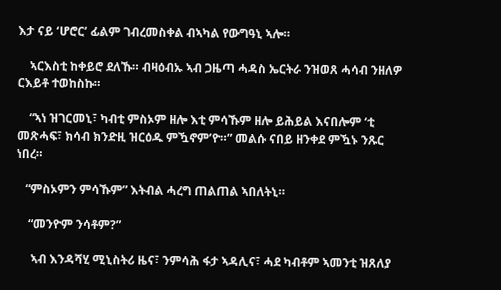እታ ናይ ‘ሆሮር’ ፊልም ገብረመስቀል ብኣካል የውግዓኒ ኣሎ።

    ኣርእስቲ ከቀይሮ ደለኹ። ብዛዕብኡ ኣብ ጋዜጣ ሓዳስ ኤርትራ ንዝወጸ ሓሳብ ንዘለዎ ርእይቶ ተወከስኩ።

    “ኣነ ዝገርመኒ፣ ካብቲ ምስኦም ዘሎ እቲ ምሳኹም ዘሎ ይሕይል እናበሎም ‘ቲ መጽሓፍ፣ ክሳብ ክንድዚ ዝርዕዱ ምዃኖም’ዮ።” መልሱ ናበይ ዘንቀደ ምዃኑ ንጹር ነበረ።

   “ምስኦምን ምሳኹም” እትብል ሓረግ ጠልጠል ኣበለትኒ።

    “መንዮም ንሳቶም?”

     ኣብ እንዳሻሂ ሚኒስትሪ ዜና፣ ንምሳሕ ፋታ ኣዳሊና፣ ሓደ ካብቶም ኣመንቲ ዝጸለያ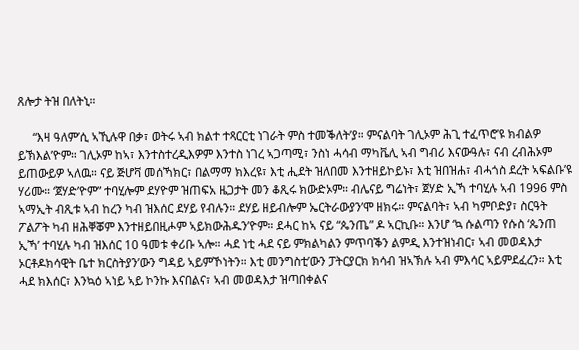ጸሎታ ትዝ በለትኒ።

     “እዛ ዓለም’ሲ ኣኺሉዋ በቃ፣ ወትሩ ኣብ ክልተ ተጻርርቲ ነገራት ምስ ተመቕለት’ያ። ምናልባት ገሊኦም ሕጊ ተፈጥሮ’ዩ ክብልዎ ይኽእል’ዮም። ገሊኦም ከኣ፣ እንተስተረዲእዎም እንተስ ነገረ ኣጋጣሚ፣ ንስነ ሓሳብ ማካቬሊ ኣብ ግብሪ እናውዓሉ፣ ናብ ረብሕኦም ይጠውይዎ ኣለዉ። ናይ ጅሆቫ መሰኻክር፣ በልማማ ክእረዩ፣ እቲ ሒደት ዝለበመ እንተዘይኮይኑ፣ እቲ ዝበዝሐ፣ ብሓጎስ ደረት ኣፍልቡ’ዩ ሃሪሙ። ‘ጀሃድ’ዮም” ተባሂሎም ደሃዮም ዝጠፍአ ዜጋታት መን ቆጺሩ ክውድኦም። ብሌናይ ግሬነት፣ ጀሃድ ኢኻ ተባሂሉ ኣብ 1996 ምስ ኣማኢት ብጺቱ ኣብ ከረን ካብ ዝእሰር ደሃይ የብሉን። ደሃይ ዘይብሎም ኤርትራውያን’ሞ ዘክሩ። ምናልባት፣ ኣብ ካምቦድያ፣ ስርዓት ፖልፖት ካብ ዘሕቐቖም እንተዘይበዚሖም ኣይክውሕዱን’ዮም። ደሓር ከኣ ናይ “ጴንጤ” ዶ ኣርኪቡ። እንሆ ‘ኳ ሱልጣን የሱስ ‘ጴንጠ ኢኻ’ ተባሂሉ ካብ ዝእሰር 10 ዓመቱ ቀሪቡ ኣሎ። ሓደ ነቲ ሓደ ናይ ምክልካልን ምጥባቕን ልምዲ እንተዝነብር፣ ኣብ መወዳእታ ኦርቶዶክሳዊት ቤተ ክርስትያን’ውን ግዳይ ኣይምኾነትን። እቲ መንግስቲ’ውን ፓትርያርክ ክሳብ ዝኣኽሉ ኣብ ምእሳር ኣይምደፈረን። እቲ ሓደ ክእሰር፣ እንኳዕ ኣነይ ኣይ ኮንኩ እናበልና፣ ኣብ መወዳእታ ዝጣበቀልና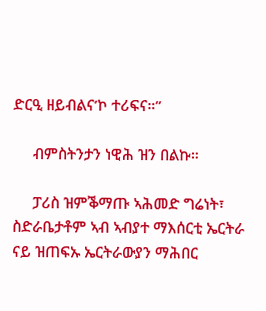ድርዒ ዘይብልና’ኮ ተሪፍና።”

     ብምስትንታን ነዊሕ ዝን በልኩ።

     ፓሪስ ዝምቕማጡ ኣሕመድ ግሬነት፣ ስድራቤታቶም ኣብ ኣብያተ ማእሰርቲ ኤርትራ ናይ ዝጠፍኡ ኤርትራውያን ማሕበር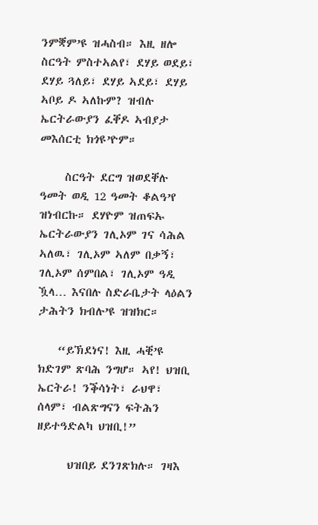ንምቛም’ዩ ዝሓስብ። እዚ ዘሎ ስርዓት ምስተኣልየ፣ ደሃይ ወደይ፣ ደሃይ ጓለይ፣ ደሃይ ኣደይ፣ ደሃይ ኣቦይ ዶ ኣለኩም? ዝብሉ ኤርትራውያን ፈቐዶ ኣብያታ መእሰርቲ ክጎዩ’ዮም።

     ስርዓት ደርግ ዝወደቐሉ ዓመት ወዲ 12 ዓመት ቆልዓ’የ ዝነብርኩ። ደሃዮም ዝጠፍኡ ኤርትራውያን ገሊኦም ገና ሳሕል ኣለዉ፣ ገሊኦም ኣለም በቃኝ፣ ገሊኦም ሰምበል፣ ገሊኦም ዓዲ ዃላ… እናበሉ ስድራቤታት ላዕልን ታሕትን ክብሉ’ዩ ዝዝክር።

    “ይኽደነና! እዚ ሓቒ’ዩ ክድገም ጽባሕ ንግሆ። ኣየ! ህዝቢ ኤርትራ! ንቕሳነት፣ ራህዋ፣ ሰላም፣ ብልጽግናን ፍትሕን ዘይተዓድልካ ህዝቢ!”

      ህዝበይ ደንገጽክሉ። ገዛእ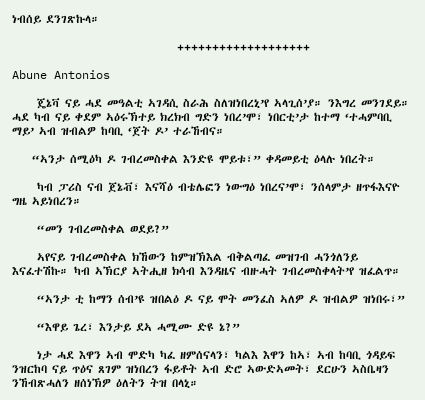ነብሰይ ደንገጽኩላ።

                                 +++++++++++++++++++

Abune Antonios

     ጄኔቫ ናይ ሓደ መዓልቲ ኣገዳሲ ስራሕ ስለዝነበረኒ’የ ኣላጊሰ’ያ። ንእግረ መንገደይ። ሓደ ካብ ናይ ቀደም ኣዕሩኽተይ ክረክብ ግድን ነበረ’ሞ፣ ነበርቲ’ታ ከተማ ‘ተሓምባቢ ማይ’ ኣብ ዝብልዎ ከባቢ ‘ጀት ዶ’ ተራኸብና።

    “ኣንታ ሰሚዕካ ዶ ገብረመስቀል እንድዩ ሞይቱ፣” ቀዳመይቲ ዕላሉ ነበረት።

     ካብ ፓሪስ ናብ ጀኔቭ፣ እናሻዕ ብቴሌፎን ነውግዕ ነበረና’ሞ፣ ንሰላምታ ዘጥፋእናዮ ግዜ ኣይነበረን።

     “መን ገብረመስቀል ወደይ?”

     ኣየናይ ገብረመስቀል ክኸውን ከምዝኽእል ብቅልጣፈ መዝገብ ሓንጎለንይ እናፈተሽኩ። ካብ ኣኽርያ ኣትሒዘ ክሳብ እንዳዜና ብዙሓት ገብረመስቀላት’የ ዝፈልጥ።

     “ኣንታ ቲ ከማን ሰብ’ዩ ዝበልዕ ዶ ናይ ሞት መንፈስ ኣለዎ ዶ ዝብልዎ ዝነበሩ፣”

     “እዋይ ጌረ፣ እንታይ ደኣ ሓሚሙ ድዩ ኔ?”

     ነታ ሓደ እዋን ኣብ ሞድካ ካፈ ዘምሰናላን፣ ካልእ እዋን ከኣ፣ ኣብ ከባቢ ጎዳይፍ ንዝርከባ ናይ ጥዕና ጸገም ዝነበረን ፋይቶት ኣብ ድሮ ኣውድኣመት፣ ደርሁን ኣስቤዛን ንኸብጽሓለን ዘሰነኽዎ ዕለትን ትዝ በላኒ።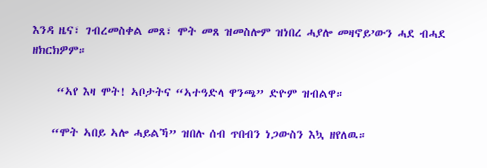እንዳ ዜና፣ ገብረመስቀል መጸ፣ ሞት መጸ ዝመስሎም ዝነበረ ሓያሎ መዛኖይ’ውን ሓደ ብሓደ ዘክርክዎም።

     “ኣየ እዛ ሞት! ኣቦታትና “ኣተዓድላ ዋንጫ” ድዮም ዝብልዋ።

    “ሞት ኣበይ ኣሎ ሓይልኻ” ዝበሉ ሰብ ጥበብን ነጋውስን እኳ ዘየለዉ።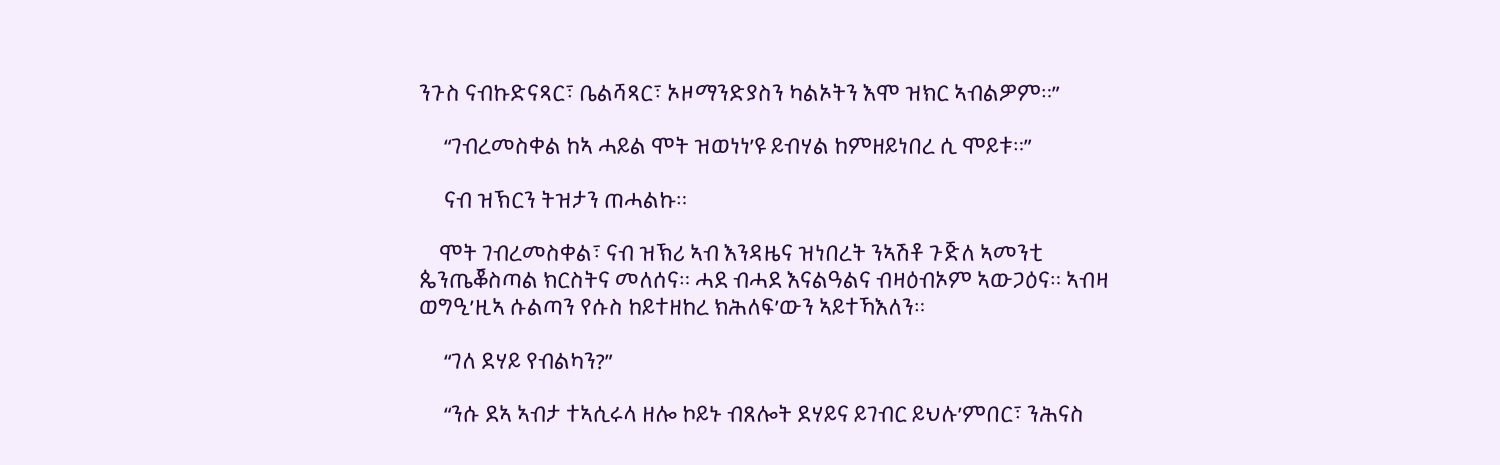ንጉስ ናብኩድናጻር፣ ቤልሻጻር፣ ኦዞማንድያስን ካልኦትን እሞ ዝክር ኣብልዎም።”

     “ገብረመስቀል ከኣ ሓይል ሞት ዝወነነ’ዩ ይብሃል ከምዘይነበረ ሲ ሞይቱ።”

     ናብ ዝኽርን ትዝታን ጠሓልኩ።

    ሞት ገብረመስቀል፣ ናብ ዝኽሪ ኣብ እንዳዜና ዝነበረት ንኣሽቶ ጉጅለ ኣመንቲ ጴንጤቖስጣል ክርስትና መለሰና። ሓደ ብሓደ እናልዓልና ብዛዕብኦም ኣውጋዕና። ኣብዛ ወግዒ’ዚኣ ሱልጣን የሱስ ከይተዘከረ ክሕለፍ’ውን ኣይተኻእለን።

     “ገለ ደሃይ የብልካን?”

     “ንሱ ደኣ ኣብታ ተኣሲሩላ ዘሎ ኮይኑ ብጸሎት ደሃይና ይገብር ይህሉ’ምበር፣ ንሕናስ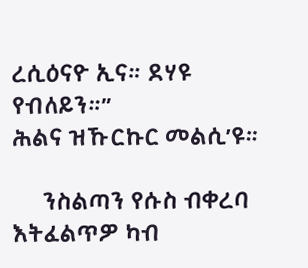ረሲዕናዮ ኢና። ደሃዩ የብለይን።”
ሕልና ዝኹርኩር መልሲ’ዩ።

     ንስልጣን የሱስ ብቀረባ እትፈልጥዎ ካብ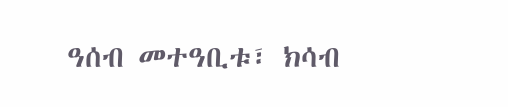ዓሰብ መተዓቢቱ፣ ክሳብ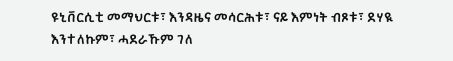ዩኒቨርሲቲ መማህርቱ፣ እንዳዜና መሳርሕቱ፣ ናይ እምነት ብጾቱ፣ ደሃዪ እንተለኩም፣ ሓደራኹም ገለ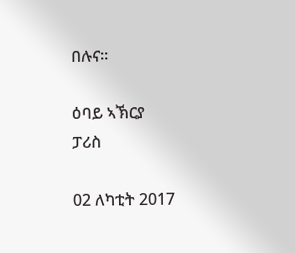በሉና።

ዕባይ ኣኽርያ
ፓሪስ

02 ለካቲት 2017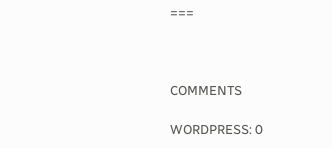===



COMMENTS

WORDPRESS: 0